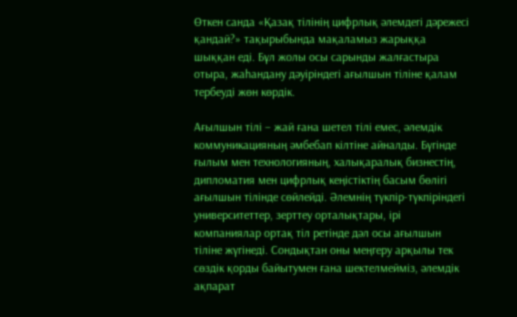Өткен санда «Қазақ тілінің цифрлық әлемдегі дәрежесі қандай?» тақырыбында мақаламыз жарыққа шыққан еді. Бұл жолы осы сарынды жалғастыра отыра, жаһандану дәуіріндегі ағылшын тіліне қалам тербеуді жөн көрдік.

Ағылшын тілі – жай ғана шетел тілі емес, әлемдік коммуникацияның әмбебап кілтіне айналды. Бүгінде ғылым мен технологияның, халықаралық бизнестің, дипломатия мен цифрлық кеңістіктің басым бөлігі ағылшын тілінде сөйлейді. Әлемнің түкпір-түкпіріндегі университеттер, зерттеу орталықтары, ірі компаниялар ортақ тіл ретінде дәл осы ағылшын тіліне жүгінеді. Сондықтан оны меңгеру арқылы тек сөздік қорды байытумен ғана шектелмейміз, әлемдік ақпарат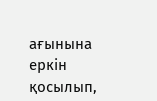ағынына еркін қосылып,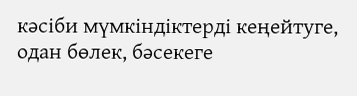кәсіби мүмкіндіктерді кеңейтуге, одан бөлек, бәсекеге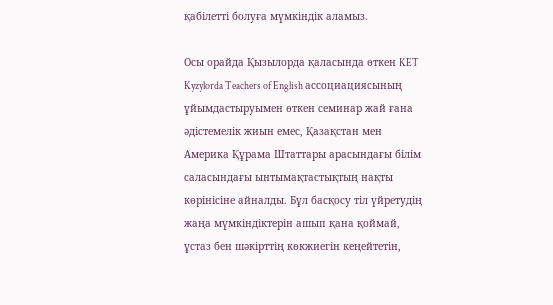қабілетті болуға мүмкіндік аламыз.

Осы орайда Қызылорда қаласында өткен KET Kyzylorda Teachers of English ассоциациясының ұйымдастыруымен өткен семинар жай ғана әдістемелік жиын емес, Қазақстан мен Америка Құрама Штаттары арасындағы білім саласындағы ынтымақтастықтың нақты көрінісіне айналды. Бұл басқосу тіл үйретудің жаңа мүмкіндіктерін ашып қана қоймай, ұстаз бен шәкірттің көкжиегін кеңейтетін,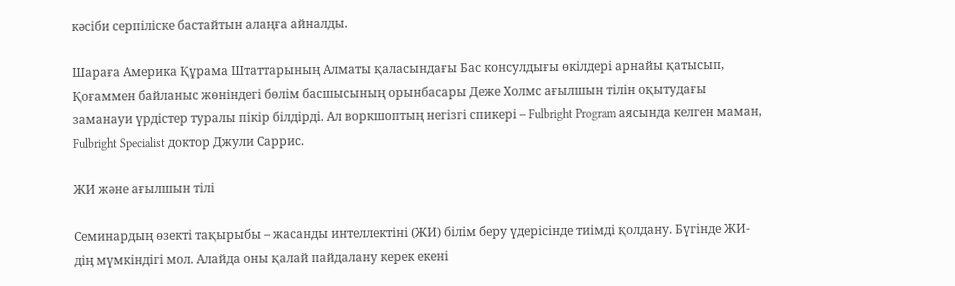кәсіби серпіліске бастайтын алаңға айналды.

Шараға Америка Құрама Штаттарының Алматы қаласындағы Бас консулдығы өкілдері арнайы қатысып, Қоғаммен байланыс жөніндегі бөлім басшысының орынбасары Деже Холмс ағылшын тілін оқытудағы заманауи үрдістер туралы пікір білдірді. Ал воркшоптың негізгі спикері – Fulbright Program аясында келген маман, Fulbright Specialist доктор Джули Саррис.

ЖИ және ағылшын тілі

Семинардың өзекті тақырыбы – жасанды интеллектіні (ЖИ) білім беру үдерісінде тиімді қолдану. Бүгінде ЖИ-дің мүмкіндігі мол. Алайда оны қалай пайдалану керек екені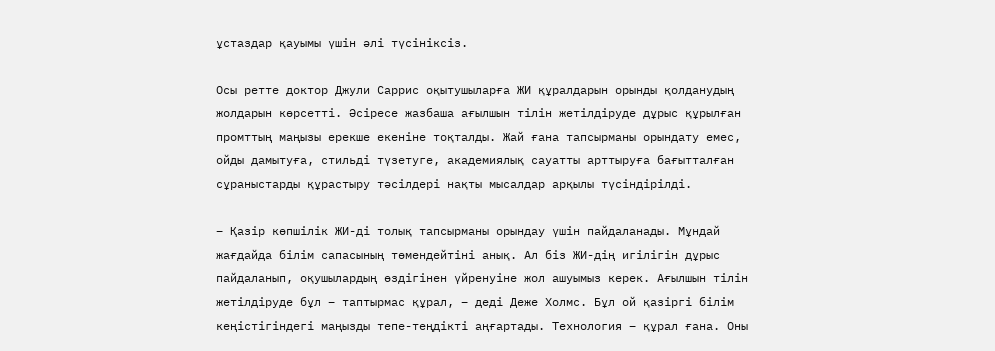ұстаздар қауымы үшін әлі түсініксіз.

Осы ретте доктор Джули Саррис оқытушыларға ЖИ құралдарын орынды қолданудың жолдарын көрсетті. Әсіресе жазбаша ағылшын тілін жетілдіруде дұрыс құрылған промттың маңызы ерекше екеніне тоқталды. Жай ғана тапсырманы орындату емес, ойды дамытуға, стильді түзетуге, академиялық сауатты арттыруға бағытталған сұраныстарды құрастыру тәсілдері нақты мысалдар арқылы түсіндірілді.

– Қазір көпшілік ЖИ-ді толық тапсырманы орындау үшін пайдаланады. Мұндай жағдайда білім сапасының төмендейтіні анық. Ал біз ЖИ-дің игілігін дұрыс пайдаланып, оқушылардың өздігінен үйренуіне жол ашуымыз керек. Ағылшын тілін жетілдіруде бұл – таптырмас құрал, – деді Деже Холмс. Бұл ой қазіргі білім кеңістігіндегі маңызды тепе-теңдікті аңғартады. Технология – құрал ғана. Оны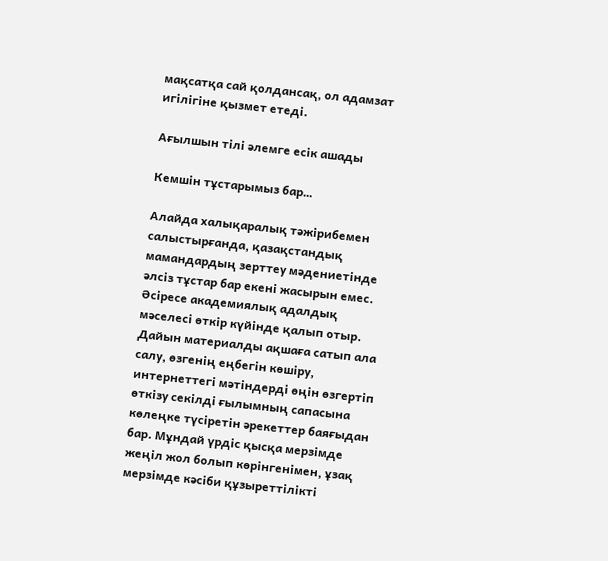мақсатқа сай қолдансақ, ол адамзат игілігіне қызмет етеді.

Ағылшын тілі әлемге есік ашады

Кемшін тұстарымыз бар…

Алайда халықаралық тәжірибемен салыстырғанда, қазақстандық мамандардың зерттеу мәдениетінде әлсіз тұстар бар екені жасырын емес. Әсіресе академиялық адалдық мәселесі өткір күйінде қалып отыр. Дайын материалды ақшаға сатып ала салу, өзгенің еңбегін көшіру, интернеттегі мәтіндерді өңін өзгертіп өткізу секілді ғылымның сапасына көлеңке түсіретін әрекеттер баяғыдан бар. Мұндай үрдіс қысқа мерзімде жеңіл жол болып көрінгенімен, ұзақ мерзімде кәсіби құзыреттілікті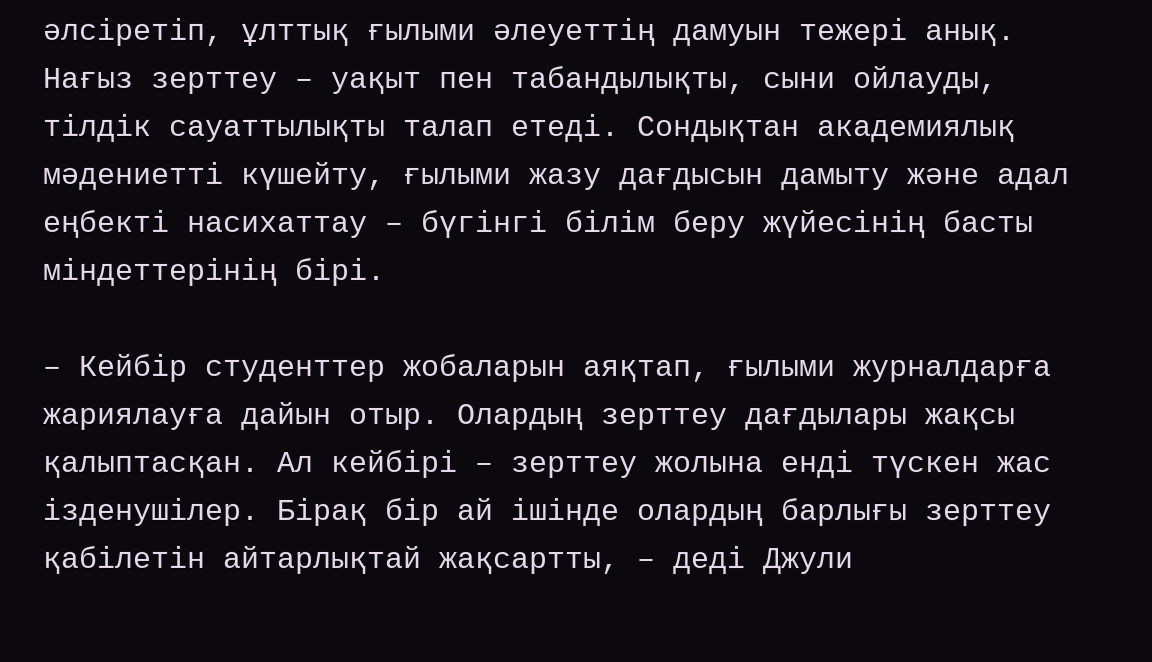әлсіретіп, ұлттық ғылыми әлеуеттің дамуын тежері анық. Нағыз зерттеу – уақыт пен табандылықты, сыни ойлауды, тілдік сауаттылықты талап етеді. Сондықтан академиялық мәдениетті күшейту, ғылыми жазу дағдысын дамыту және адал еңбекті насихаттау – бүгінгі білім беру жүйесінің басты міндеттерінің бірі.

– Кейбір студенттер жобаларын аяқтап, ғылыми журналдарға жариялауға дайын отыр. Олардың зерттеу дағдылары жақсы қалыптасқан. Ал кейбірі – зерттеу жолына енді түскен жас ізденушілер. Бірақ бір ай ішінде олардың барлығы зерттеу қабілетін айтарлықтай жақсартты, – деді Джули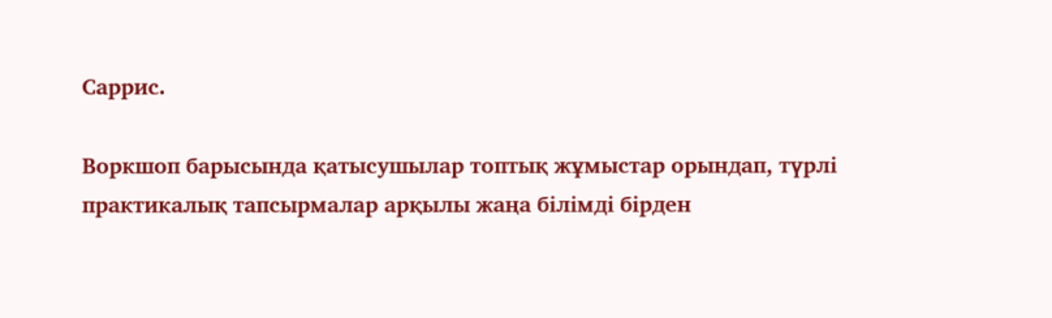Саррис.

Воркшоп барысында қатысушылар топтық жұмыстар орындап, түрлі практикалық тапсырмалар арқылы жаңа білімді бірден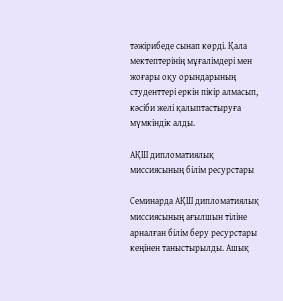тәжірибеде сынап көрді. Қала мектептерінің мұғалімдері мен жоғары оқу орындарының студенттері еркін пікір алмасып, кәсіби желі қалыптастыруға мүмкіндік алды.

АҚШ дипломатиялық миссиясының білім ресурстары

Семинарда АҚШ дипломатиялық миссиясының ағылшын тіліне арналған білім беру ресурстары кеңінен таныстырылды. Ашық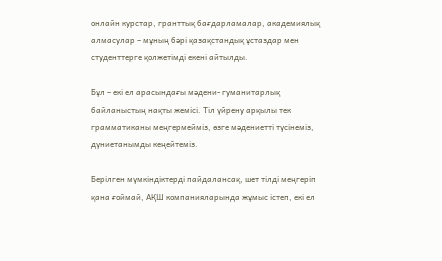онлайн курстар, гранттық бағдарламалар, академиялық алмасулар – мұның бәрі қазақстандық ұстаздар мен студенттерге қолжетімді екені айтылды.

Бұл – екі ел арасындағы мәдени- гуманитарлық байланыстың нақты жемісі. Тіл үйрену арқылы тек грамматиканы меңгермейміз, өзге мәдениетті түсінеміз, дүниетанымды кеңейтеміз.

Берілген мүмкіндіктерді пайдалансақ, шет тілді меңгеріп қана ғоймай, АҚШ компанияларында жұмыс істеп, екі ел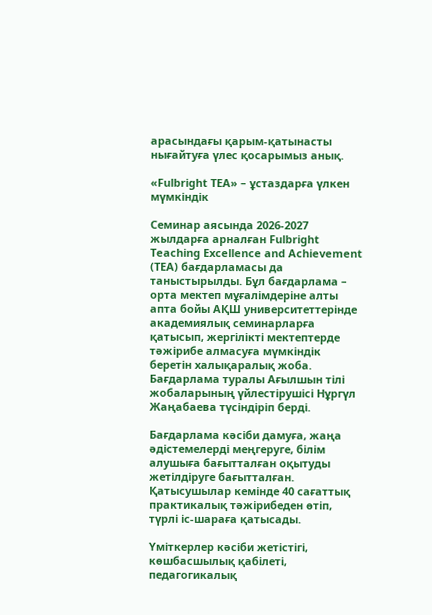арасындағы қарым-қатынасты нығайтуға үлес қосарымыз анық.

«Fulbright ТЕА» – ұстаздарға үлкен мүмкіндік

Семинар аясында 2026-2027 жылдарға арналған Fulbright Teaching Excellence and Achievement (TEA) бағдарламасы да таныстырылды. Бұл бағдарлама – орта мектеп мұғалімдеріне алты апта бойы АҚШ университеттерінде академиялық семинарларға қатысып, жергілікті мектептерде тәжірибе алмасуға мүмкіндік беретін халықаралық жоба. Бағдарлама туралы Ағылшын тілі жобаларының үйлестірушісі Нұргүл Жаңабаева түсіндіріп берді.

Бағдарлама кәсіби дамуға, жаңа әдістемелерді меңгеруге, білім алушыға бағытталған оқытуды жетілдіруге бағытталған. Қатысушылар кемінде 40 сағаттық практикалық тәжірибеден өтіп, түрлі іс-шараға қатысады.

Үміткерлер кәсіби жетістігі, көшбасшылық қабілеті, педагогикалық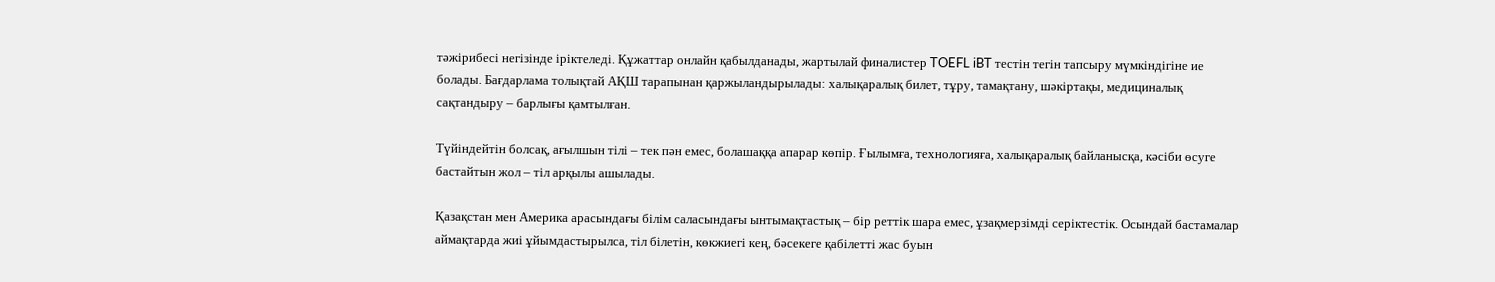тәжірибесі негізінде іріктеледі. Құжаттар онлайн қабылданады, жартылай финалистер TOEFL iBT тестін тегін тапсыру мүмкіндігіне ие болады. Бағдарлама толықтай АҚШ тарапынан қаржыландырылады: халықаралық билет, тұру, тамақтану, шәкіртақы, медициналық сақтандыру – барлығы қамтылған.

Түйіндейтін болсақ, ағылшын тілі – тек пән емес, болашаққа апарар көпір. Ғылымға, технологияға, халықаралық байланысқа, кәсіби өсуге бастайтын жол – тіл арқылы ашылады.

Қазақстан мен Америка арасындағы білім саласындағы ынтымақтастық – бір реттік шара емес, ұзақмерзімді серіктестік. Осындай бастамалар аймақтарда жиі ұйымдастырылса, тіл білетін, көкжиегі кең, бәсекеге қабілетті жас буын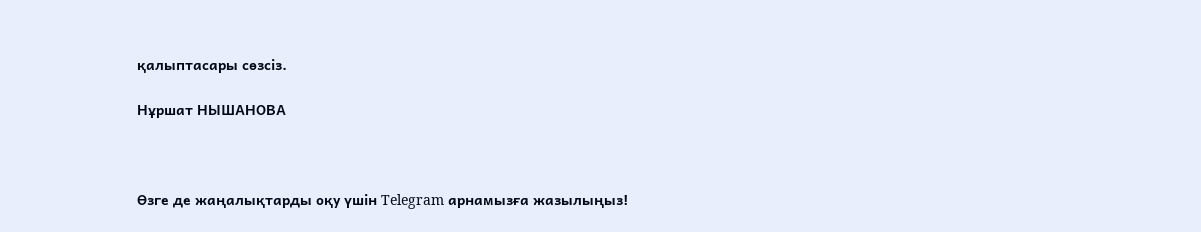қалыптасары сөзсіз.

Нұршат НЫШАНОВА



Өзге де жаңалықтарды оқу үшін Telegram арнамызға жазылыңыз!